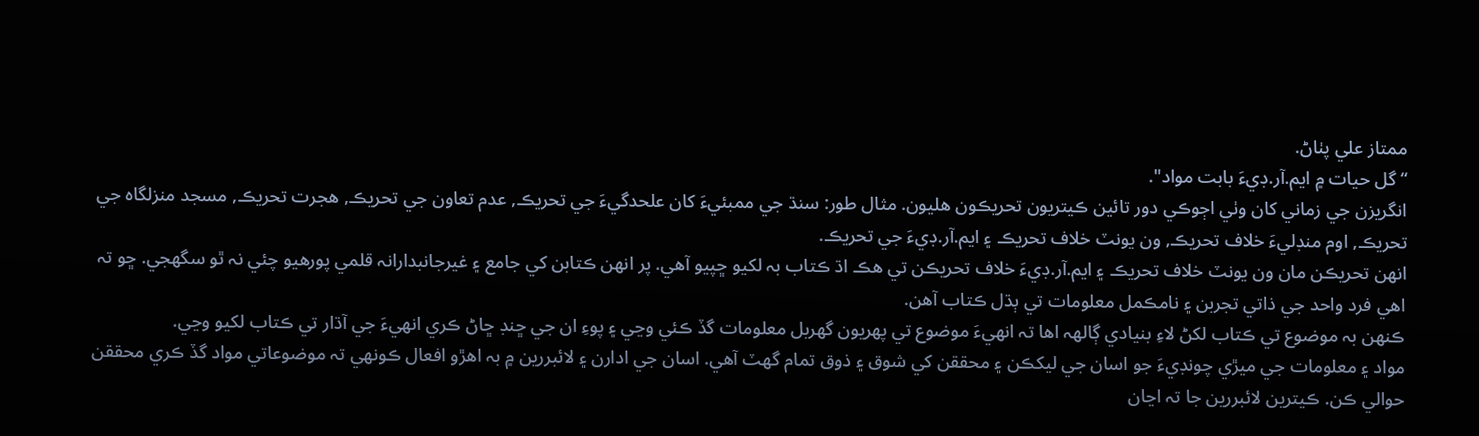ممتاز علي پٺاڻ.
“ گل حيات ۾ ايم.آر.ڊيءَ بابت مواد".
انگريزن جي زماني کان وٺي اڄوڪي دور تائين ڪيتريون تحريڪون هليون. مثال طور: سنڌ جي ممبئيءَ کان علحدگيءَ جي تحريڪ, عدم تعاون جي تحريڪ, هجرت تحريڪ, مسجد منزلگاه جي تحريڪ, اوم منڊليءَ خلاف تحريڪ, ون يونٽ خلاف تحريڪ ۽ ايم.آر.ڊيءَ جي تحريڪ.
انھن تحريڪن مان ون يونٽ خلاف تحريڪ ۽ ايم.آر.ڊيءَ خلاف تحريڪن تي هڪ اڌ ڪتاب بہ لکيو ڇپيو آھي. پر انھن ڪتابن کي جامع ۽ غيرجانبدارانہ قلمي پورهيو چئي نہ ٿو سگهجي. ڇو تہ اهي فرد واحد جي ذاتي تجربن ۽ نامڪمل معلومات تي ٻڌل ڪتاب آھن.
ڪنهن بہ موضوع تي ڪتاب لکڻ لاءِ بنيادي ڳالھہ اها تہ انھيءَ موضوع تي پهريون گهربل معلومات گڏ ڪئي وڃي ۽ پوءِ ان جي ڇنڊ ڇاڻ ڪري انھيءَ جي آڌار تي ڪتاب لکيو وڃي.
مواد ۽ معلومات جي ميڙي چونڊيءَ جو اسان جي ليکڪن ۽ محققن کي شوق ۽ ذوق تمام گهٽ آھي. اسان جي ادارن ۽ لائبررين ۾ بہ اهڙو افعال ڪونهي تہ موضوعاتي مواد گڏ ڪري محققن حوالي ڪن. ڪيترين لائبررين جا تہ اڃان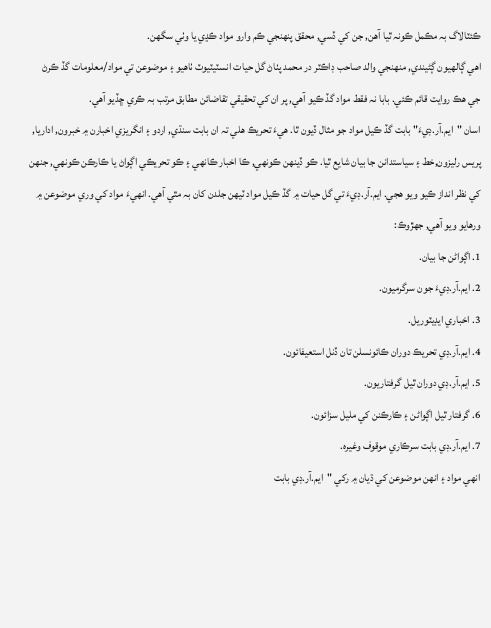ڪئٽالاگ بہ مڪمل ڪونہ ٿيا آھن, جن کي ڏسي, محقق پنهنجي ڪم وارو مواد ڪڍي يا وٺي سگهن.
اهي ڳالهيون ڳڻيندي, منھنجي والد صاحب ڊاڪٽر در محمد پٺاڻ گل حيات انسٽيٽيوٽ ٺاهيو ۽ موضوعن تي مواد/معلومات گڏ ڪرڻ جي هڪ روايت قائم ڪئي. بابا نہ فقط مواد گڏ ڪيو آھي, پر ان کي تحقيقي تقاضائن مطابق مرتب بہ ڪري ڇڏيو آھي.
اسان "ايم.آر.ڊيءَ" بابت گڏ ڪيل مواد جو مثال ڏيون ٿا. هيءَ تحريڪ هلي تہ ان بابت سنڌي, اردو ۽ انگريزي اخبارن ۾ خبرون, اداريا, پريس رليزون,خط ۽ سياستدانن جا بيان شايع ٿيا. ڪو ڏينھن ڪونھي, ڪا اخبار ڪانهي ۽ ڪو تحريڪي اڳواڻ يا ڪارڪن ڪونهي, جنهن کي نظر انداز ڪيو ويو هجي. ايم.آر.ڊيءَ تي گل حيات ۾ گڏ ڪيل مواد ٽيهن جلدن کان بہ مٿي آھي. انھيءَ مواد کي وري موضوعن ۾ ورهايو ويو آھي, جهڙوڪ:
1. اڳواڻن جا بيان.
2. ايم.آر.ڊيءَ جون سرگرميون.
3. اخباري ايڊيٽوريل.
4. ايم.آر.ڊي تحريڪ دوران ڪائونسلن تان ڏنل استعيفائون.
5. ايم.آر.ڊي دوران ٿيل گرفتاريون.
6. گرفتار ٿيل اڳواڻن ۽ ڪارڪنن کي مليل سزائون.
7. ايم.آر.ڊي بابت سرڪاري موقوف وغيره.
انھي مواد ۽ انھن موضوعن کي ڌيان ۾ رکي "ايم.آر.ڊي بابت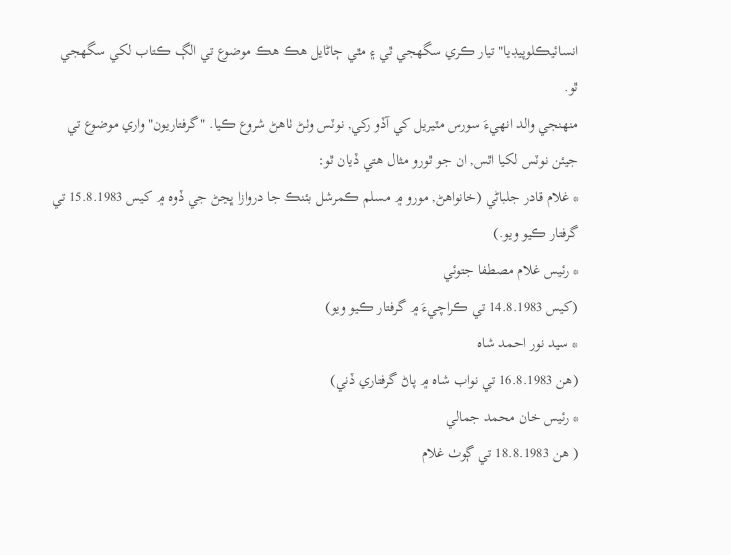انسائيڪلوپيڊيا" تيار ڪري سگهجي ٿي ۽ مٿي ڄاڻايل هڪ هڪ موضوع تي الڳ ڪتاب لکي سگهجي ٿو.
منھنجي والد انھيءَ سورس مٽيريل کي آڏو رکي, نوٽس وٺڻ ٺاهڻ شروع ڪيا. "گرفتاريون" واري موضوع تي جيئن نوٽس لکيا اٿس, ان جو ٿورو مثال هتي ڏيان ٿو:
* غلام قادر جلباڻي (خانواهڻ, مورو ۾ مسلم ڪمرشل بئنڪ جا دروازا ڀڃڻ جي ڏوه ۾ کيس 15.8.1983 تي گرفتار ڪيو ويو.)
* رئيس غلام مصطفا جتوئي
(کيس 14.8.1983 تي ڪراچيءَ ۾ گرفتار ڪيو ويو)
* سيد نور احمد شاه
(هن 16.8.1983 تي نواب شاه ۾ پاڻ گرفتاري ڏني)
* رئيس خان محمد جمالي
( هن 18.8.1983 تي ڳوٺ غلام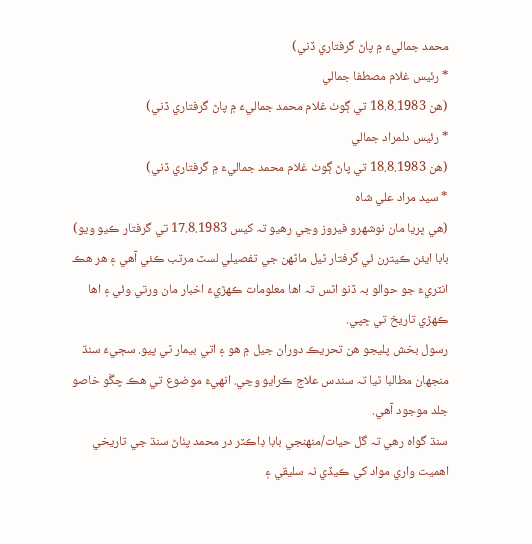محمد جماليءَ ۾ پاڻ گرفتاري ڏني)
* رئيس غلام مصطفا جمالي
(هن 18.8.1983 تي ڳوٺ غلام محمد جماليءَ ۾ پاڻ گرفتاري ڏني)
* رئيس دلمراد جمالي
(هن 18.8.1983 تي پاڻ ڳوٺ غلام محمد جماليءَ ۾ گرفتاري ڏني)
* سيد مراد علي شاه
(هي ڀريا مان نوشھرو فيروز وڃي رهيو تہ کيس 17.8.1983 تي گرفتار ڪيو ويو)
بابا ايئن ڪيترن ئي گرفتار ٿيل ماڻھن جي تفصيلي لسٽ مرتب ڪئي آهي ۽ هر هڪ انٽريءَ جو حوالو بہ ڏنو اٿس تہ اها معلومات ڪهڙيءَ اخبار مان ورتي وئي ۽ اها ڪهڙي تاريخ تي ڇپي.
رسول بخش پليجو هن تحريڪ دوران جيل ۾ ھو ۽ اتي بيمار ٿي پيو. سڄيءَ سنڌ منجهان مطالبا ٿيا تہ سندس علاج ڪرايو وڃي. انھيءَ موضوع تي هڪ چڱو خاصو جلد موجود آھي.
سنڌ گواه رهي تہ گل حيات/منھنجي بابا ڊاڪٽر در محمد پٺاڻ سنڌ جي تاريخي اهميت واري مواد کي ڪيڏي نہ سليقي ۽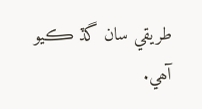طريقي سان گڏ ڪيو آھي.